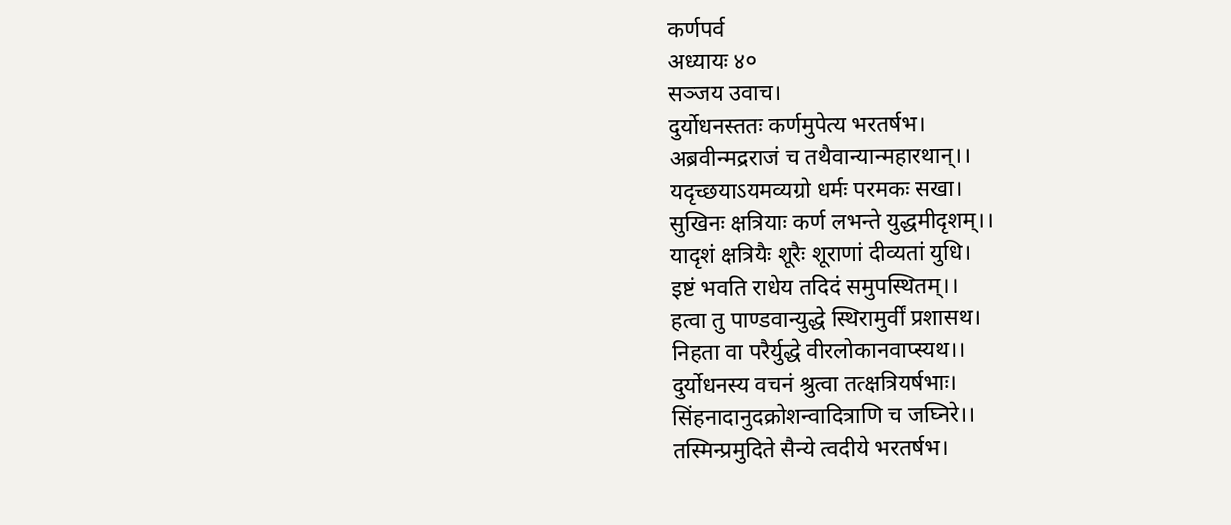कर्णपर्व
अध्यायः ४०
सञ्जय उवाच।
दुर्योधनस्ततः कर्णमुपेत्य भरतर्षभ।
अब्रवीन्मद्रराजं च तथैवान्यान्महारथान्।।
यदृच्छयाऽयमव्यग्रो धर्मः परमकः सखा।
सुखिनः क्षत्रियाः कर्ण लभन्ते युद्धमीदृशम्।।
यादृशं क्षत्रियैः शूरैः शूराणां दीव्यतां युधि।
इष्टं भवति राधेय तदिदं समुपस्थितम्।।
हत्वा तु पाण्डवान्युद्धे स्थिरामुर्वीं प्रशासथ।
निहता वा परैर्युद्धे वीरलोकानवाप्स्यथ।।
दुर्योधनस्य वचनं श्रुत्वा तत्क्षत्रियर्षभाः।
सिंहनादानुदक्रोशन्वादित्राणि च जघ्निरे।।
तस्मिन्प्रमुदिते सैन्ये त्वदीये भरतर्षभ।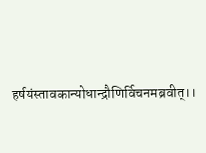हर्षयंस्तावकान्योधान्द्रौणिर्विचनमब्रवीत्।।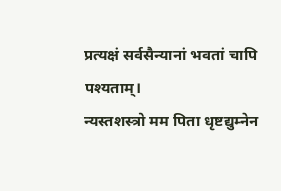प्रत्यक्षं सर्वसैन्यानां भवतां चापि पश्यताम्।
न्यस्तशस्त्रो मम पिता धृष्टद्युम्नेन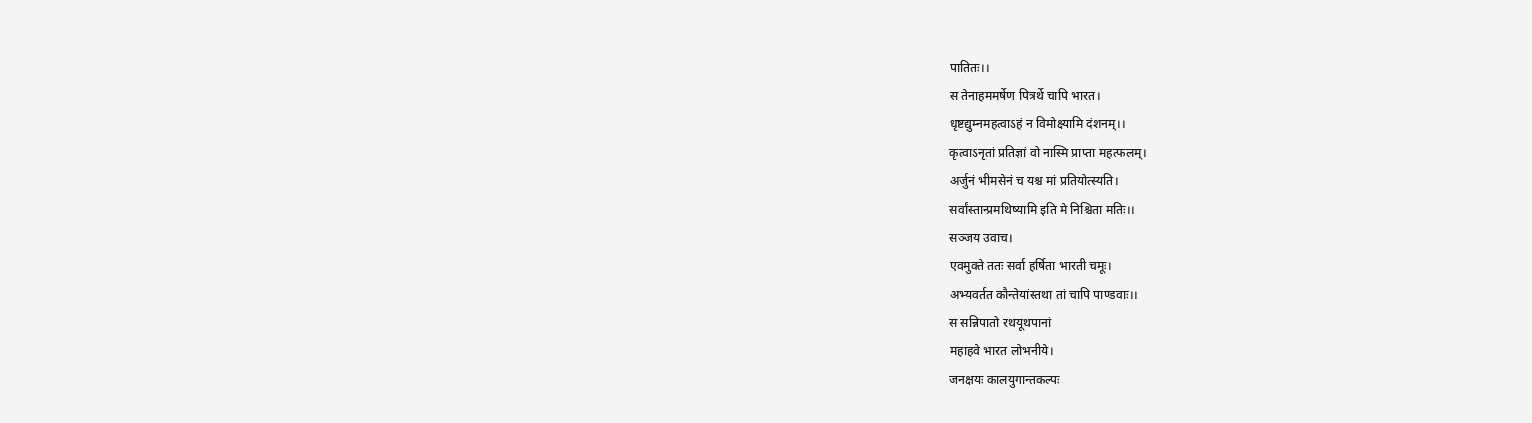पातितः।।
स तेनाहममर्षेण पित्रर्थे चापि भारत।
धृष्टद्युम्नमहत्वाऽहं न विमोक्ष्यामि दंशनम्।।
कृत्वाऽनृतां प्रतिज्ञां वो नास्मि प्राप्ता महत्फलम्।
अर्जुनं भीमसेनं च यश्च मां प्रतियोत्स्यति।
सर्वांस्तान्प्रमथिष्यामि इति मे निश्चिता मतिः।।
सञ्जय उवाच।
एवमुक्ते ततः सर्वा हर्षिता भारती चमूः।
अभ्यवर्तत कौन्तेयांस्तथा तां चापि पाण्डवाः।।
स सन्निपातो रथयूथपानां
महाहवे भारत लोभनीये।
जनक्षयः कालयुगान्तकल्पः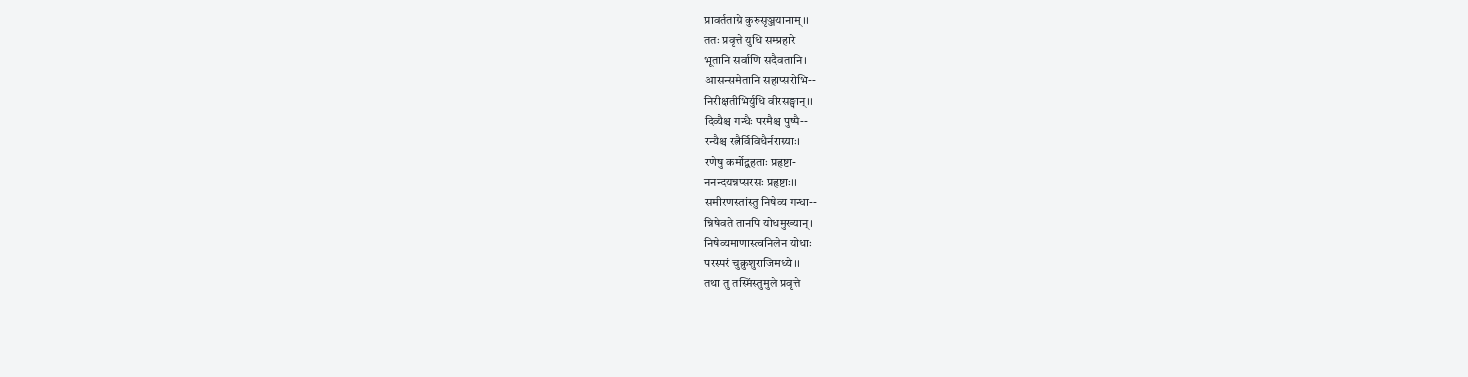प्रावर्तताग्रे कुरुसृञ्जयानाम्।।
ततः प्रवृत्ते युधि सम्प्रहारे
भूतानि सर्वाणि सदैवतानि।
आसन्समेतानि सहाप्सरोभि--
निरीक्षतीभिर्युधि वीरसङ्घान्।।
दिव्यैश्च गन्धैः परमैश्च पुष्पै--
रन्यैश्च रत्नैर्विविधैर्नराग्र्याः।
रणेषु कर्मोद्वहताः प्रहृष्टा-
ननन्दयन्नप्सरसः प्रहृष्टाः।।
समीरणस्तांस्तु निषेव्य गन्धा--
न्निषेवते तानपि योधमुख्यान्।
निषेव्यमाणास्त्वनिलेन योधाः
परस्परं चुक्रुशुराजिमध्ये।।
तथा तु तस्मिंस्तुमुले प्रवृत्ते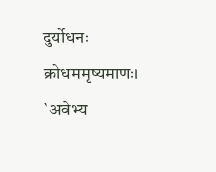दुर्योधनः क्रोधममृष्यमाणः।
`अवेभ्य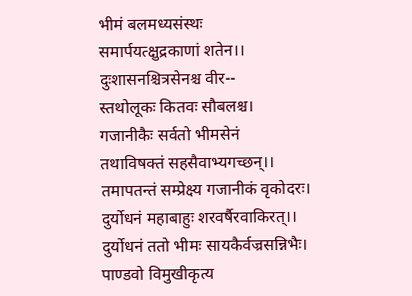भीमं बलमध्यसंस्थः
समार्पयत्क्षुद्रकाणां शतेन।।
दुःशासनश्चित्रसेनश्च वीर--
स्तथोलूकः कितवः सौबलश्च।
गजानीकैः सर्वतो भीमसेनं
तथाविषक्तं सहसैवाभ्यगच्छन्।।
तमापतन्तं सम्प्रेक्ष्य गजानीकं वृकोदरः।
दुर्योधनं महाबाहुः शरवर्षैरवाकिरत्।।
दुर्योधनं ततो भीमः सायकैर्वज्रसन्निभैः।
पाण्डवो विमुखीकृत्य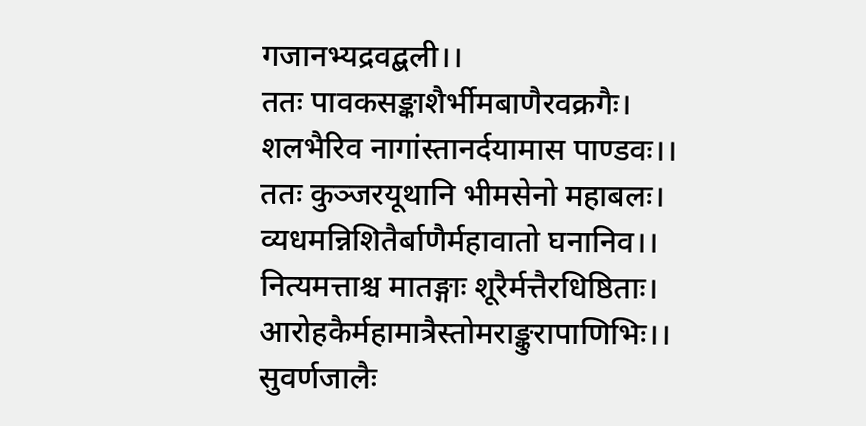गजानभ्यद्रवद्बली।।
ततः पावकसङ्काशैर्भीमबाणैरवक्रगैः।
शलभैरिव नागांस्तानर्दयामास पाण्डवः।।
ततः कुञ्जरयूथानि भीमसेनो महाबलः।
व्यधमन्निशितैर्बाणैर्महावातो घनानिव।।
नित्यमत्ताश्च मातङ्गाः शूरैर्मत्तैरधिष्ठिताः।
आरोहकैर्महामात्रैस्तोमराङ्कुरापाणिभिः।।
सुवर्णजालैः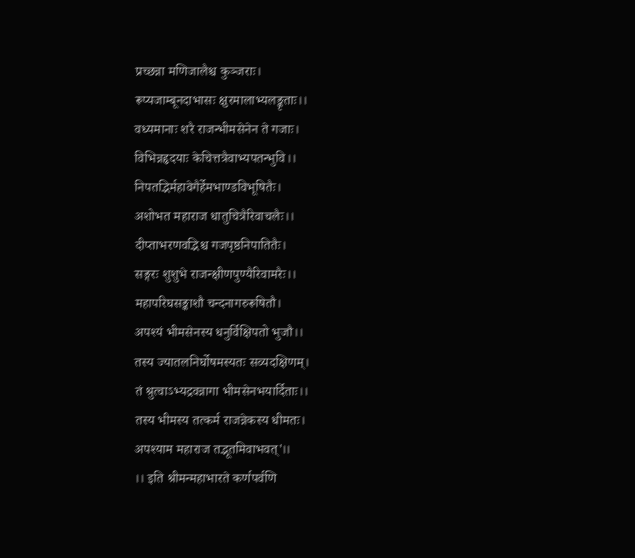प्रच्छन्ना मणिजालैश्च कुञ्जराः।
रूप्यजाम्बूनदाभासः क्षुरमालाभ्यलङ्कृताः।।
वध्यमानाः शरै राजन्भीमसेनेन ते गजाः।
विभिन्नहृदयाः केचित्तत्रैवाभ्यपतन्भुवि।।
निपतद्भिर्महावेगैर्हेमभाण्डविभूषितैः।
अशोभत महाराज धातुचित्रैरिवाचलैः।।
दीप्ताभरणवद्भिश्च गजपृष्ठनिपातितैः।
सङ्गरः शुशुभे राजन्क्षीणपुण्यैरिवामरैः।।
महापरिघसङ्काशौ चन्दनागरुरूषितौ।
अपश्यं भीमसेनस्य धनुर्विक्षिपतो भुजौ।।
तस्य ज्यातलनिर्घोषमस्यतः सव्यदक्षिणम्।
तं श्रुत्वाऽभ्यद्रवन्नागा भीमसेनभयार्दिताः।।
तस्य भीमस्य तत्कर्म राजन्नेकस्य धीमतः।
अपश्याम महाराज तद्भूतमिवाभवत्'।।
।। इति श्रीमन्महाभारते कर्णपर्वणि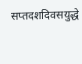सप्तदशदिवसयुद्धे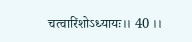चत्वारिंशोऽध्यायः।। 40 ।।